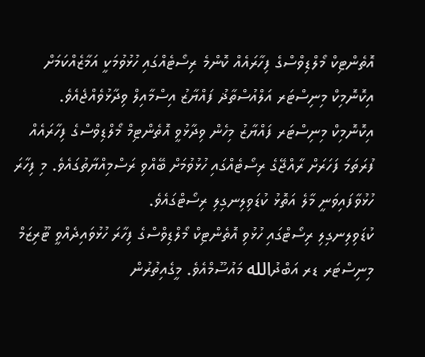އޮތެންޓިކް މޯލްޑިވްސްގެ ފިހާރައެއް ކޮންމެ ރިސޯޓެއްގައި ހުޅުވުމަކީ އަމާޒެއްކަމަށް އިކޮނޮމިކް މިނިސްޓަރ އަލްއުސްތާޛު ފައްޔާޒު އިސްމާއިލް ވިދާޅުވެއްޖެއެވެ.
އިކޮނޮމިކް މިނިސްޓަރ ފައްޔާޒު މިހެން ވިދާޅުވީ އޮތެންޓިމް މޯލްޑިވްސްގެ ފިހާރައެއް ފުރަތަމަ ފަހަރަށް ރާއްޖޭގެ ރިސޯޓެއްގައި ހުޅުވުމަށް ބޭއްވި ރަސްމިއްޔާތުގައެވެ. މި ފިހާރަ ހުޅުވާފައިވަނީ މާލެ އަތޮޅު ކުޑަވިލިނގިލި ރިސޯޓްގައެވެ.
ކުޑަވިލިނގިލި ރިސޯޓްގައި ހުޅުވި އޮތެންޓިކް މޯލްޑިވްސްގެ ފިހާރަ ހުޅުވައިދެއްވީ ޓޫރިޒަމް މިނިސްޓަރ ޑރ އަބްދުالله މައުސޫމްއެވެ. މީގެއިތުރުން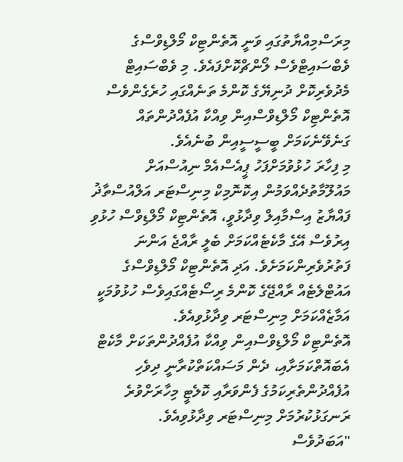މިރަސްމިއްޔާތުގައި ވަނީ އޮތެންޓިކް މޯލްޑިވްސްގެ ވެބްސައިޓްވެސް ލޯންޗްކޮށްފައެވެ. މި ވެބްސައިޓް މެދުވެރިކޮށް ދުނިޔޭގެ ކޮންމެ ތަނެއްގައި ހުރެގެންވެސް އޮތެންޓިކް މޯލްޑިވްސްއިން ވިއްކާ އުފެއްދުންތައް ގަނެވޭނެކަމަށް ބީސީސީއިން ބުނެއެވެ.
މި ފިހާރަ ހުޅުވުމަށްފަހު ޕީއެސްއެމް ނިއުސްއަށް މައުލޫމާތުދެއްވަމުން އިކޮނޮމިކް މިނިސްޓަރ އަލްއުސްތާޛު ފައްޔާޒު އިސްމާއިލް ވިދާޅުވީ، އޮތެންޓިކް މޯލްޑިވްސް ހުޅުވި އިރުވެސް އޭގެ މާކެޓެއްކަމަށް ބެލީ ރާއްޖެ އަންނަ ފަތުރުވެރިންކަމަށެވެ. އަދި އޮތެންޓިކް މޯލްޑިވްސްގެ އައުޓްލެޓެއް ރާއްޖޭގެ ކޮންމެ ރިސޯޓެއްގައިވެސް ހުޅުވުމަކީ އަމާޒެއްކަމަށް މިނިސްޓަރ ވިދާޅުވިއެވެ.
އޮތެންޓިކް މޯލްޑިވްސްއިން ވިއްކާ އުފެއްދުންތަކަށް މާކެޓް އެބައޮތްކަމަށާއި، ދެން މަސައްކަތްކުރާނީ ދިވެހި އުފެއްދުންތެރިކަމުގެ ފެންވަރާއި ކޮލެޓީ މިހާރަށްވުރެ ރަނގަޅުކުރުމަށް މިނިސްޓަރ ވިދާޅުވިއެވެ.
"އަބަދުވެސް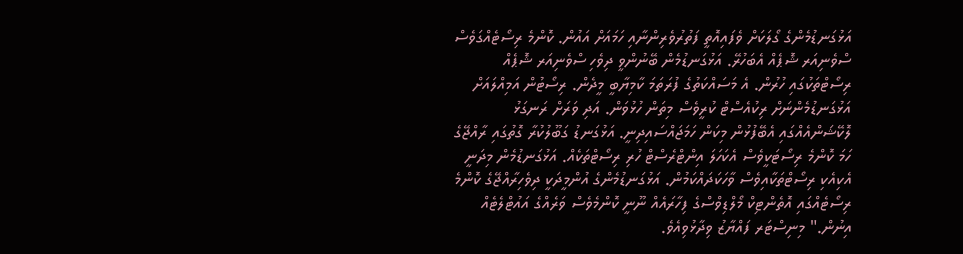އަޅުގަނޑުމެންގެ ގޯލަކަށް ވެފައިއޮތީ ފަތުރުވެރިންނާއި ހަމައަށް އައުން. ކޮންމެ ރިސޯޓެއްގަވެސް ސްވެނިއަރ ޝޮޕެއް އެބަހުރޭ. އަޅުގަނޑުމެން ބޭނުންވީ ދިވެހި ސްވެނިއަރ ޝޮޕެއް ރިސޯޓްތަކުގައި ހުރުން. އެ މަސައްކަތުގެ ފުރަތަމަ ކާމިޔާބީ މީދެން. ރިސޯޓުން އަމިއްލައަށް އަޅުގަނޑުމެންނަށް ރިކުއެސްޓް ކުރީވެސް މިތަން ހުޅުވަން. އަދި ވަރަށް ރަނގަޅު ލޮކޭޝަންއެއްގައި އެބޭފުޅުން މިކަން ހަމަޖައްސައިދިނީ. އަޅުގަނޑު ގަބޫލުކުރާ ގޮތުގައި ރާއްޖޭގެ ހަމަ ކޮންމެ ރިސޯޓަކީވެސް އެކަހަލަ އިންޓްރެސްޓް ހުރި ރިސޯޓްތަކެއް. އަޅުގަނޑުމެން މިދަނީ އެކިއެކި ރިސޯޓްތަކާއިވެސް ވާހަކަދައްކަމުން. އަޅުގަނޑުމެންގެ އުންމީދަކީ ދިވެހިރާއްޖޭގެ ކޮންމެ ރިސޯޓެއްގައި އޮތެންޓިކް މޯލްޑިވްސްގެ ފިހާރައެއް ނޫނީ ކޮންމެވެސް ވަރެއްގެ އައުޓްލެޓެއް އިނުން." މިނިސްޓަރ ފައްޔާޒު ވިދާޅުވިއެވެ.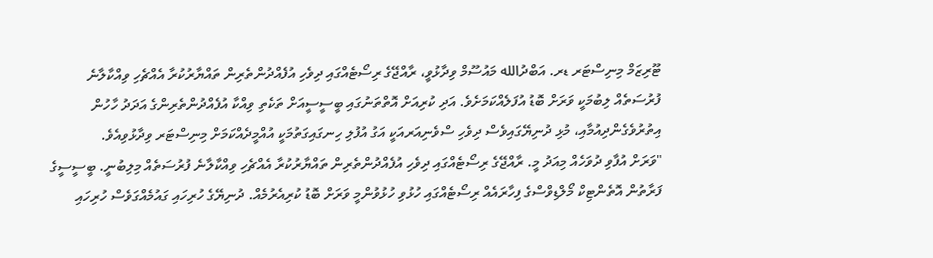ޓޫރިޒަމް މިނިސްޓަރ ޑރ. އަބްދުالله މައުސޫމް ވިދާޅުވީ، ރާއްޖޭގެ ރިސޯޓެއްގައި ދިވެހި އުފެއްދުންތެރިން ތައްޔާރުކުރާ އެއްޗެހި ވިއްކާލާނެ ފުރުސަތެއް ލިބުމަކީ ވަރަށް ބޮޑު އުފަލެއްކަމަށެވެ. އަދި ކުރިއަށް އޮތްތަނުގައި ބީސީސީއަށް ތަކެތި ވިއްކާ އުފެއްދުންތެރިންގެ އަދަދު ހާހުން އިތުރުވެގެންދިއުމާއި، މުޅި ދުނިޔޭގައިވެސް ދިވެހި ސްވެނިއަރއަކީ އަގު އުފުލި ހިނގައިގަތުމަކީ އުއްމީދެއްކަމަށް މިނިސްޓަރ ވިދާޅުވިއެވެ.
"ވަރަށް އުފާވި ދުވަހެއް މިއަދު މީ. ރާއްޖޭގެ ރިސޯޓެއްގައި ދިވެހި އުފެއްދުންތެރިން ތައްޔާރުކުރާ އެއްޗެހި ވިއްކާލާނެ ފުރުސަތެއް މިލިބުނީ. ބީސީސީގެ ފަރާތުން އޮތެންޓިކް މޯލްޑިވްސްގެ ފިހާރައެއް ރިސޯޓެއްގައި ހުޅުވި ހުޅުވުންމީ ވަރަށް ބޮޑު ކުރިއެރުމެއް. ދުނިޔޭގެ ހުރިހައި ގައުމެއްގަވެސް ހުރިހައި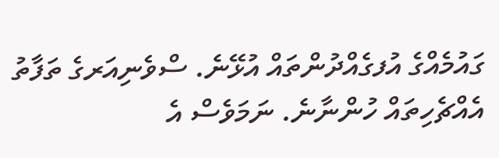ގައުމެއްގެ އުފގެއްދުންތައް އުޅޭނެ. ސްވެނިއަރގެ ތަފާތު އެއްޗެހިތައް ހުންނާނެ. ނަމަވެސް އެ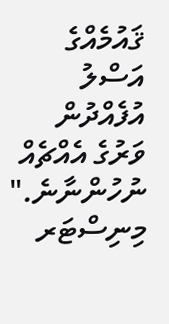ޤައުމެއްގެ އަސްލު އުފެއްދުން ވަރުގެ އެއްޗެއް ނުހުންނާނެ." މިނިސްޓަރ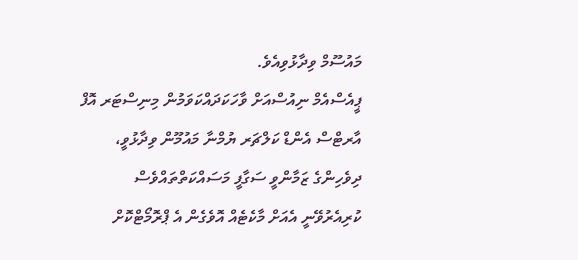މައުސޫމް ވިދާޅުވިއެވެ.
ޕީއެސްއެމް ނިއުސްއަށް ވާހަކަދައްކަވަމުން މިނިސްޓަރ އޮފް އާރޓްސް އެންޑް ކަލްޗަރ ޔުމްނާ މައުމޫން ވިދާޅުވީ، ދިވެހިންގެ ޒަމާންވީ ސަގާފީ މަސައްކަތްތައްވެސް ކުރިއެރުވޭނީ އެއަށް މާކެޓެއް އޮވެގެން އެ ޕްރޮމޯޓްކޮށް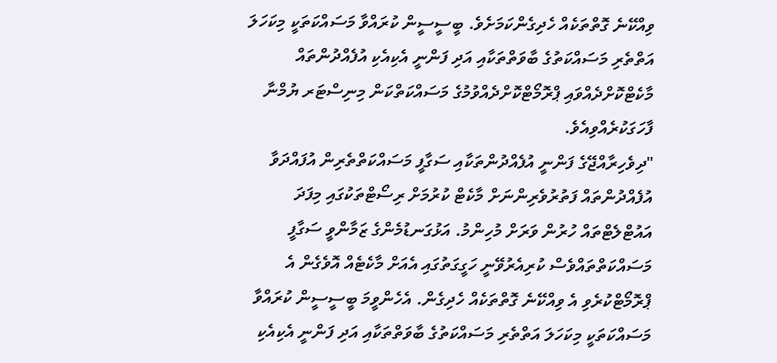ވިއްކޭނެ ގޮތްތަކެއް ހެދިގެންކަމަށެވެ. ބީސީސީން ކުރައްވާ މަސައްކަތަކީ މިކަހަލަ އަތްތެރި މަސައްކަތުގެ ބާވަތްތަކާއި އަދި ފަންނީ އެކިއެކި އުފެއްދުންތައް މާކެޓްކޮށްދެއްވައި ޕްރޮމޯޓްކޮށްދެއްވުމުގެ މަސައްކަތްކަން މިނިސްޓަރ ޔުމްނާ ފާހަގަކުރެއްވިއެވެ.
"ދިވެހިރާއްޖޭގެ ފަންނީ އުފެއްދުންތަކާއި ސަގާފީ މަސައްކަތްތެރިން އުފައްދަވާ އުފެއްދުންތައް ފަތުރުވެރިންނަށް މާކެޓް ކުރުމަށް ރިސޯޓްތަކުގައި މިފަދަ އައުޓްލެޓްތައް ހުރުން ވަރަށް މުހިންމު. އަޅުގަނޑުމެންގެ ޒަމާންވީ ސަގާފީ މަސައްކަތްތައްވެސް ކުރިއެރުވޭނީ ހަގީގަތުގައި އެއަށް މާކެޓެއް އޮވެގެން އެ ޕްރޮމޯޓްކުރެވި އެ ވިއްކޭނެ ގޮތްތަކެއް ހެދިގެން. އެހެންވީމަ ބީސީސީން ކުރައްވާ މަސައްކަތަކީ މިކަހަލަ އަތްތެރި މަސައްކަތުގެ ބާވަތްތަކާއި އަދި ފަންނީ އެކިއެކި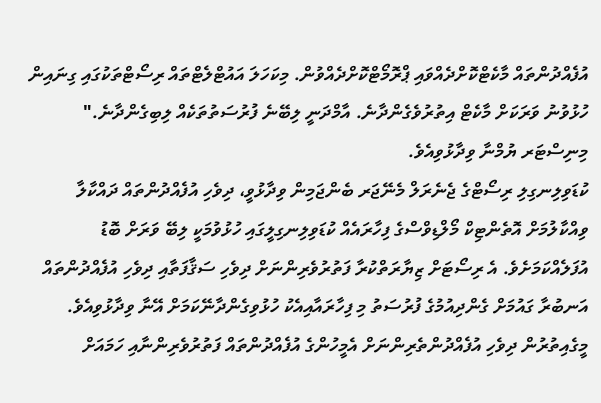އުފެއްދުންތައް މާކެޓްކޮށްދެއްވައި ޕްރޮމޯޓްކޮށްދެއްވުން. މިކަހަލަ އައުޓްލެޓްތައް ރިސޯޓްތަކުގައި ގިނައިން ހުޅުވުނު ވަރަކަށް މާކެޓް އިތުރުވެގެންދާނެ. އާމްދަނީ ލިބޭނެ ފުރުސަތުތަކެއް ލިބިގެންދާނެ." މިނިސްޓަރ ޔުމްނާ ވިދާޅުވިއެވެ.
ކުޑަވިލިނގިލި ރިސޯޓްގެ ޖެނެރަލް މެނޭޖަރ ބެންޖަމިން ވިދާޅުވީ، ދިވެހި އުފެއްދުންތައް ދައްކާލާ ވިއްކާލުމަށް އޮތެންޓިކް މޯލްޑިވްސްގެ ފިހާރައެއް ކުޑަވިލިނގިލީގައި ހުޅުވުމަކީ ލިބޭ ވަރަށް ބޮޑު އުފަލެއްކަމަށެވެ. އެ ރިސޯޓަށް ޒިޔާރަތްކުރާ ފަތުރުވެރިންނަށް ދިވެހި ސަޤާފަތާއި ދިވެހި އުފެއްދުންތައް އަނބުރާ ގައުމަށް ގެންދިއުމުގެ ފުރުސަތު މި ފިހާރައާއިއެކު ހުޅުވިގެންދާނޭކަމަށް އޭނާ ވިދާޅުވިއެވެ. މީގެއިތުރުން ދިވެހި އުފެއްދުންތެރިންނަށް އެމީހުންގެ އުފެއްދުންތައް ފަތުރުވެރިންނާއި ހަމައަށް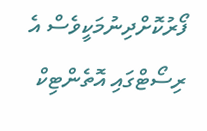ފޯރުކޮށްދިނުމަކީވެސް އެ ރިސޯޓްގައި އޮތެންޓިކް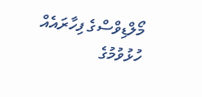މޯލްޑިވްސްގެ ފިހާރައެއް ހުޅުވުމުގެ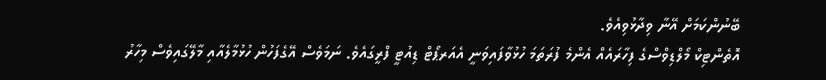ބޭނުންކަމަށް އޭނާ ވިދާޅުވިއެވެ.
އޮތެންޓިކް މޯލްޑިވްސްގެ ފިހާރައެއް އެންމެ ފުރަތަމަ ހުޅުވާފައިވަނީ އެއަރޕޯޓް ޑިއުޓީ ފްރީގައެވެ. ނަމަވެސް އޭގެފަހުން ހުޅުމާލެއާއި މާލޭގައިވެސް މިހާރު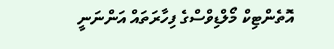އޮތެންޓިކް މޯލްޑިވްސްގެ ފިހާރަތައް އަންނަނީ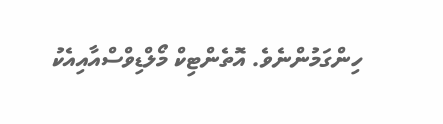ހިންގަމުންނެވެ. އޮތެންޓިކް މޯލްޑިވްސްއާއިއެކު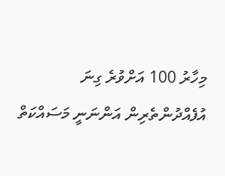މިހާރު 100 އަށްވުރެ ގިނަ އުފެއްދުންތެރިން އަންނަނީ މަސައްކަތް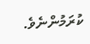ކުރަމުންނެވެ.